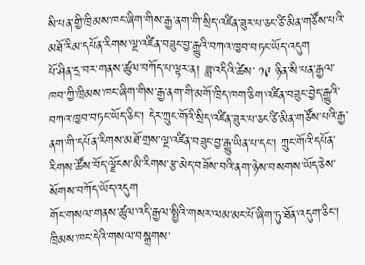སི་པན་གྱི་ཁྲིམས་ཁང་ཞིག་གིས་རྒྱ་ནག་གི་སྲིད་འཛིན་ཟུར་པ་ཅང་ཙི་མིན་གཙོས་པའི་མཐོ་རིམ་དཔོན་རིགས་ལྔ་འཛིན་བཟུང་བྱ་རྒྱུའི་བཀའ་ཁྱབ་བཏང་ཡོད་འདུག
པོ་ཤིན་དྲ་བར་གནས་ཚུལ་བཀོད་པ་ལྟར་ན། ཟླ་འདིའི་ཚེས་ ༡༩ ཉིན་སི་པན་རྒྱལ་ཁབ་ཀྱི་ཁྲིམས་ཁང་ཞིག་གིས་རྒྱ་ནག་གི་མགོ་ཁྲིད་ཁག་ཅིག་འཛིན་བཟུང་བྱེད་རྒྱུའི་བཀའ་ཁྱབ་བཏང་ཡོད་ཅིང་། དེར་ཀྲུང་གོའི་སྲིད་འཛིན་ཟུར་པ་ཅང་ཙི་མིན་གཙོས་པའི་རྒྱ་ནག་གི་དཔོན་རིགས་མཐོ་གྲས་ལྔ་འཛིན་བཟུང་བྱ་རྒྱུ་ཡིན་པ་དང་། ཀྲུང་གོའི་དཔོན་རིགས་ཚོས་བོད་ལྗོངས་མི་རིགས་རྩ་མེད་བཟོས་བའི་ནག་ཉེས་བསགས་ཡོད་ཅེས་སོགས་བཀོད་ཡོད་འདུག
གོང་གསལ་གནས་ཚུལ་འདི་རྒྱལ་སྤྱིའི་གསར་ལམ་མང་པོ་ཞིག་ཏུ་ཐོན་འདུག་ཅིང་། ཁྲིམས་ཁང་དེའི་གསལ་བསྒྲགས་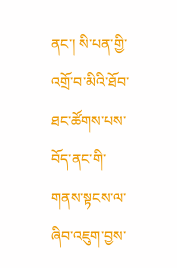ནང་། སི་པན་གྱི་འགྲོ་བ་མིའི་ཐོབ་ཐང་ཚོགས་པས་བོད་ནང་གི་གནས་སྟངས་ལ་ཞིབ་འཇུག་བྱས་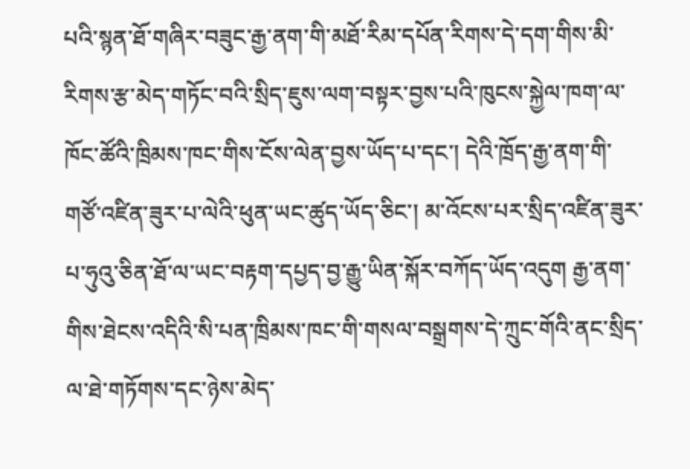པའི་སྙན་ཐོ་གཞིར་བཟུང་རྒྱ་ནག་གི་མཐོ་རིམ་དཔོན་རིགས་དེ་དག་གིས་མི་རིགས་རྩ་མེད་གཏོང་བའི་སྲིད་ཇུས་ལག་བསྟར་བྱས་པའི་ཁུངས་སྐྱེལ་ཁག་ལ་ཁོང་ཚོའི་ཁྲིམས་ཁང་གིས་ངོས་ལེན་བྱས་ཡོད་པ་དང་། དེའི་ཁྲོད་རྒྱ་ནག་གི་གཙོ་འཛིན་ཟུར་པ་ལེའི་ཕུན་ཡང་ཚུད་ཡོད་ཅིང་། མ་འོངས་པར་སྲིད་འཛིན་ཟུར་པ་ཧུའུ་ཅིན་ཐོ་ལ་ཡང་བརྟག་དཔྱད་བྱ་རྒྱུ་ཡིན་སྐོར་བཀོད་ཡོད་འདུག རྒྱ་ནག་གིས་ཐེངས་འདིའི་སི་པན་ཁྲིམས་ཁང་གི་གསལ་བསྒྲགས་དེ་ཀྲུང་གོའི་ནང་སྲིད་ལ་ཐེ་གཏོགས་དང་ཉེས་མེད་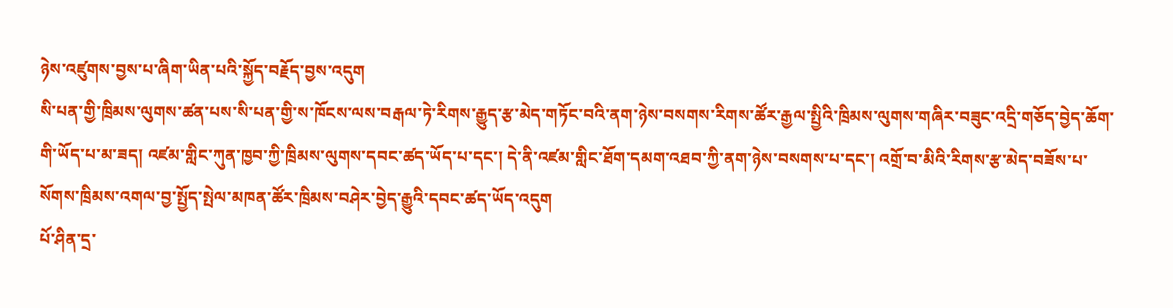ཉེས་འཛུགས་བྱས་པ་ཞིག་ཡིན་པའི་སྐྱོད་བརྗོད་བྱས་འདུག
སི་པན་གྱི་ཁྲིམས་ལུགས་ཚན་པས་སི་པན་གྱི་ས་ཁོངས་ལས་བརྒལ་ཏེ་རིགས་རྒྱུད་རྩ་མེད་གཏོང་བའི་ནག་ཉེས་བསགས་རིགས་ཚོར་རྒྱལ་སྤྱིའི་ཁྲིམས་ལུགས་གཞིར་བཟུང་འདྲི་གཅོད་བྱེད་ཆོག་གི་ཡོད་པ་མ་ཟད། འཛམ་གླིང་ཀུན་ཁྱབ་ཀྱི་ཁྲིམས་ལུགས་དབང་ཚད་ཡོད་པ་དང་། དེ་ནི་འཛམ་གླིང་ཐོག་དམག་འཐབ་ཀྱི་ནག་ཉེས་བསགས་པ་དང་། འགྲོ་བ་མིའི་རིགས་རྩ་མེད་བཟོས་པ་སོགས་ཁྲིམས་འགལ་བྱ་སྤྱོད་སྤེལ་མཁན་ཚོར་ཁྲིམས་བཤེར་བྱེད་རྒྱུའི་དབང་ཚད་ཡོད་འདུག
པོ་ཤིན་དྲ་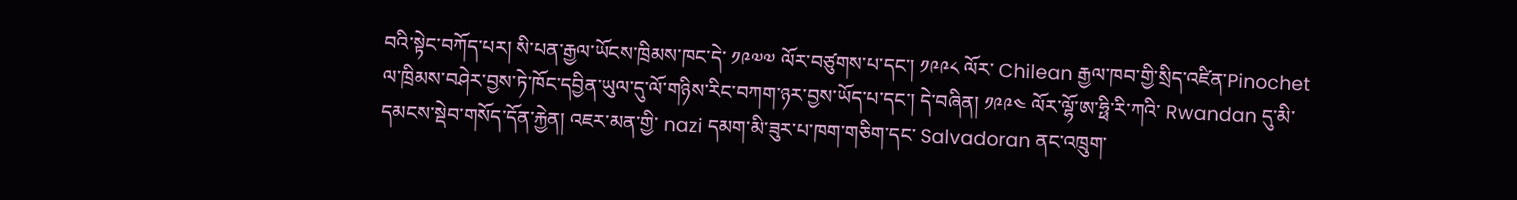བའི་སྟེང་བཀོད་པར། སི་པན་རྒྱལ་ཡོངས་ཁྲིམས་ཁང་དེ་ ༡༩༧༧ ལོར་བཙུགས་པ་དང་། ༡༩༩༨ ལོར་ Chilean རྒྱལ་ཁབ་གྱི་སྲིད་འཛིན་Pinochet ལ་ཁྲིམས་བཤེར་བྱས་ཏེ་ཁོང་དབྱིན་ཡུལ་དུ་ལོ་གཉིས་རིང་བཀག་ཉར་བྱས་ཡོད་པ་དང་། དེ་བཞིན། ༡༩༩༤ ལོར་ལྷོ་ཨ་ཧྥི་རི་ཀའི་ Rwandan དུ་མི་དམངས་སྡེབ་གསོད་དོན་རྐྱེན། འཇར་མན་གྱི་ nazi དམག་མི་ཟུར་པ་ཁག་གཅིག་དང་ Salvadoran ནང་འཁྲུག་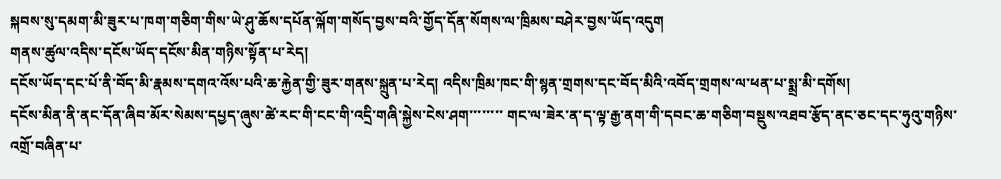སྐབས་སུ་དམག་མི་ཟུར་པ་ཁག་གཅིག་གིས་ཡེ་ཤུ་ཆོས་དཔོན་ལྐོག་གསོད་བྱས་བའི་གྱོད་དོན་སོགས་ལ་ཁྲིམས་བཤེར་བྱས་ཡོད་འདུག
གནས་ཚུལ་འདིས་དངོས་ཡོད་དངོས་མིན་གཉིས་སྟོན་པ་རེད།
དངོས་ཡོད་དང་པོ་ནི་བོད་མི་རྣམས་དགའ་འོས་པའི་ཆ་རྐྱེན་གྱི་ཟུར་གནས་སྐྲུན་པ་རེད། འདིས་ཁྲིམ་ཁང་གི་སྙན་གྲགས་དང་བོད་མིའི་འབོད་གྲགས་ལ་ཕན་པ་སྨྲ་མི་དགོས།
དངོས་མིན་ནི་ནང་དོན་ཞིབ་མོར་སེམས་དཔྱད་ཞུས་ཚེ་རང་གི་ངང་གི་འདྲི་གཞི་སྐྱེས་ངེས་ཤག་་་་་་་་ གང་ལ་ཟེར་ན་ད་ལྟ་རྒྱ་ནག་གི་དབང་ཆ་གཅིག་བསྡུས་འཐབ་རྩོད་ནང་ཅང་དང་ཧུའུ་གཉིས་འགྲོ་བཞིན་པ་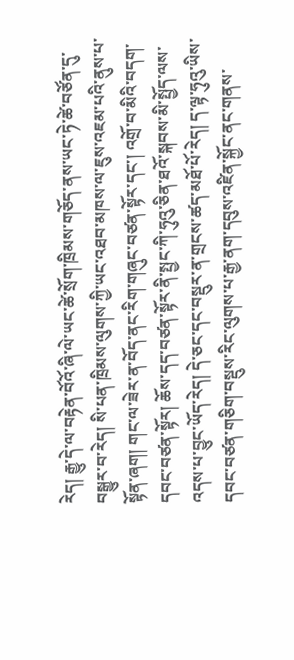རེད། རྒྱུ་དེ་ལ་བརྟེན་བོའོ་ཞི་ལེ་ཡང་ཚེ་སྲོག་ཁྲིམས་གཅོད་ནས་ཡང་ཏེ་ཚེ་བཙོན་དུ་བསྒྱུར་བ་རེད། སི་པན་ཁྲིམས་ལུགས་ཀྱི་ཡང་འཐབ་མཁས་ལ་ཇུས་འཇམ་པའི་ནུས་པ་སྟོན་ཞག། གང་ལ་ཟེར་ན་བོད་ནང་རིག་གཞུང་བཙན་སྟོར་དང་། འགྲོ་བ་མིའི་བདག་དབང་བཙན་སྟོར། ཆོས་དད་བཙན་སྟོར་ནི་སྤྱང་ཀི་ཧུའུ་ཅིན་ཐའོ་སྐབས་མི་སྤྱོད་ལས་འདས་པ་བྱུང་ཡོད་རེད། དེ་ཅང་དང་བསྡུར་ན་གྲངས་ཚད་མཐོ་པོ་རེད། ད་ལྟ་ཧུའུ་ཡིས་དབང་བཙན་གཅིག་བསྡུས་རིང་ལུགས་པ་རྒྱ་ནག་དབུས་འཛིན་སྐྱོང་ནང་གནས་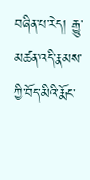བཞིན་པ་རེད། རྒྱུ་མཚན་འདི་རྣམས་ཀྱི་བོད་མིའི་རྨོང་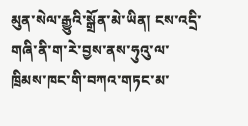མུན་སེལ་རྒྱུའི་སྒྲོན་མེ་ཡིན། ངས་འདྲི་གཞི་ནི་ག་རེ་བྱས་ནས་ཧུའུ་ལ་ཁྲིམས་ཁང་གི་བཀའ་གཏང་མ་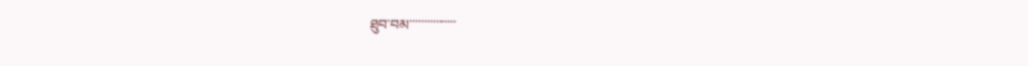ཐུབ་བམ་་་་་་་་་་་་་་་་